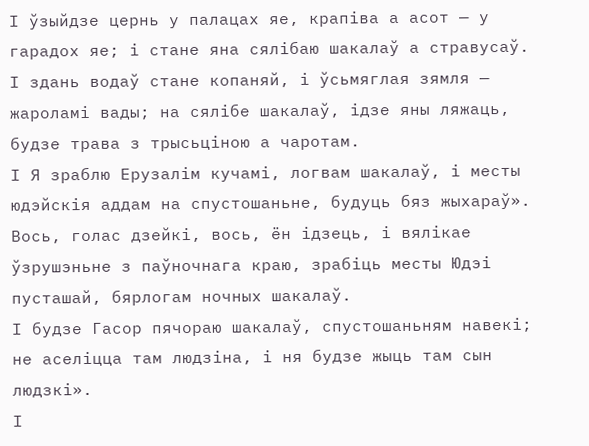І ўзыйдзе цернь у палацах яе, крапіва а асот — у гарадох яе; і стане яна сялібаю шакалаў а стравусаў.
І здань водаў стане копаняй, і ўсьмяглая зямля — жароламі вады; на сялібе шакалаў, ідзе яны ляжаць, будзе трава з трысьціною а чаротам.
І Я зраблю Ерузалім кучамі, логвам шакалаў, і месты юдэйскія аддам на спустошаньне, будуць бяз жыхараў».
Вось, голас дзейкі, вось, ён ідзець, і вялікае ўзрушэньне з паўночнага краю, зрабіць месты Юдэі пусташай, бярлогам ночных шакалаў.
І будзе Гасор пячораю шакалаў, спустошаньням навекі; не аселіцца там людзіна, і ня будзе жыць там сын людзкі».
І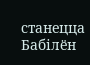станецца Бабілён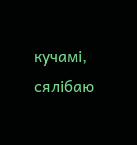кучамі, сялібаю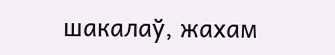шакалаў, жахам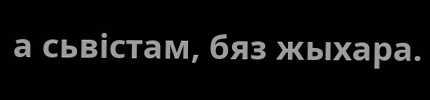а сьвістам, бяз жыхара.